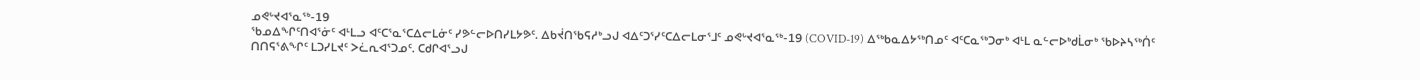ᓄᕙᒡᔪᐊᕐᓇᖅ-19
ᖃᓄᐃᖏᑦᑎᐊᕐᓃᑦ ᐊᒻᒪᓗ ᐊᑦᑕᕐᓇᕐᑕᐃᓕᒪᓃᑦ ᓯᕗᓪᓕᐅᑎᓯᒪᔭᕗᑦ. ᐃᑲᔫᑎᖃᕋᓱᒃᓗᒍ ᐊᐃᑦᑐᕐᓯᑦᑕᐃᓕᒪᓂᕐᒧᑦ ᓄᕙᒡᔪᐊᕐᓇᖅ-19 (COVID-19) ᐃᖅᑲᓇᐃᔭᖅᑎᓄᑦ ᐊᑦᑕᓇᖅᑐᓂᒃ ᐊᒻᒪ ᓇᓪᓕᐅᒃᑯᒫᓂᒃ ᖃᐅᔨᓴᖅᑏᑦ ᑎᑎᕋᕐᕕᖏᑦ ᒪᑐᓯᒪᔪᑦ ᐳᓛᕆᐊᕐᑐᓄᑦ. ᑕᑯᒋᐊᕐᓗᒍ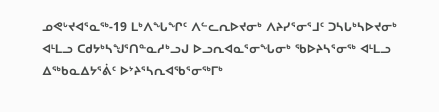ᓄᕙᒡᔪᐊᕐᓇᖅ-19 ᒪᒃᐱᖓᖏᑦ ᐱᓪᓚᕆᐅᔪᓂᒃ ᐱᔨᓯᕐᓂᕐᒧᑦ ᑐᓴᒐᒃᓴᐅᔪᓂᒃ ᐊᒻᒪᓗ ᑕᑯᔭᒃᓴᖑᕐᑎᓐᓇᓱᒃᓗᒍ ᐅᓗᕆᐊᓇᕐᓂᖓᓂᒃ ᖃᐅᔨᓴᕐᓂᖅ ᐊᒻᒪᓗ ᐃᖅᑲᓇᐃᔭᕐᕖᑦ ᐅᔾᔨᕐᓴᕆᐊᖃᕐᓂᖅᒥᒃ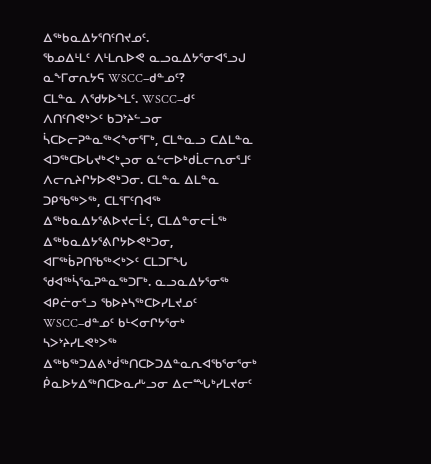ᐃᖅᑲᓇᐃᔭᕐᑎᑦᑎᔪᓄᑦ.
ᖃᓄᐃᒻᒪᑦ ᐱᒻᒪᕆᐅᕙ ᓇᓗᓇᐃᔭᕐᓂᐊᕐᓗᒍ ᓇᖕᒥᓂᕆᔭᕋ WSCC−ᑯᓐᓄᑦ?
ᑕᒪᓐᓇ ᐱᖁᔭᐅᖕᒪᑦ. WSCC−ᑯᑦ ᐱᑎᑦᑎᕙᒃᐳᑦ ᑲᑐᔾᔨᓪᓗᓂ ᓵᑕᐅᓕᕈᓐᓇᖅᐸᖕᓂᕐᒥᒃ, ᑕᒪᓐᓇᓗ ᑕᐃᒪᓐᓇ ᐊᑐᖅᑕᐅᒐᔪᒃᐸᒃᖢᓂ ᓇᓪᓕᐅᒃᑯᒫᓕᕆᓂᕐᒧᑦ ᐱᓕᕆᔨᒋᔭᐅᕙᒃᑐᓂ. ᑕᒪᓐᓇ ᐃᒪᓐᓇ ᑐᑭᖃᖅᐳᖅ, ᑕᒪᕐᒥᑦᑎᐊᖅ ᐃᖅᑲᓇᐃᔭᕐᕕᐅᔪᓕᒫᑦ, ᑕᒪᐃᓐᓂᓕᒫᖅ ᐃᖅᑲᓇᐃᔭᕐᕕᒋᔭᐅᕙᒃᑐᓂ, ᐊᒥᖅᑳᕈᑎᖃᖅᐸᒃᐳᑦ ᑕᒪᑐᒥᖓ ᖁᐊᖅᓵᕐᓇᕈᓐᓇᖅᑐᒥᒃ. ᓇᓗᓇᐃᔭᕐᓂᖅ  ᐊᑭᓖᓂᕐᓗ ᖃᐅᔨᓴᖅᑕᐅᓯᒪᔪᓄᑦ WSCC−ᑯᓐᓄᑦ ᑲᒻᐸᓂᒋᔭᕐᓂᒃ ᓴᐳᔾᔨᓯᒪᕙᒃᐳᖅ ᐃᖅᑲᖅᑐᐃᕕᒃᑰᖅᑎᑕᐅᑐᐃᓐᓇᕆᐊᖃᕐᓂᕐᓂᒃ ᑮᓇᐅᔭᐃᖅᑎᑕᐅᓇᓱᒡᓗᓂ ᐃᓕᙵᒃᓯᒪᔪᓂᑦ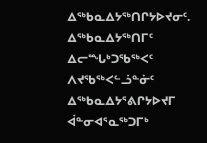ᐃᖅᑲᓇᐃᔭᖅᑎᒋᔭᐅᔪᓂᑦ. ᐃᖅᑲᓇᐃᔭᖅᑎᒥᑦ ᐃᓕᙵᒃᑐᖃᖅᐸᑦ ᐱᔪᖃᖅᐸᓪᓘᓐᓃᑦ ᐃᖅᑲᓇᐃᔭᕐᕕᒋᔭᐅᔪᒥ ᐋᓐᓂᐊᕐᓇᖅᑐᒥᒃ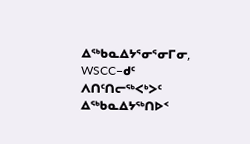ᐃᖅᑲᓇᐃᔭᕐᓂᕐᓂᒥᓂ, WSCC−ᑯᑦ ᐱᑎᑦᑎᓕᖅᐸᒃᐳᑦ ᐃᖅᑲᓇᐃᔭᖅᑎᐅᑉ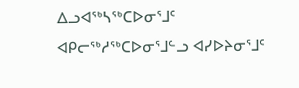ᐃᓗᐊᖅᓴᖅᑕᐅᓂᕐᒧᑦ ᐊᑭᓕᖅᓱᖅᑕᐅᓂᕐᒧᓪᓗ ᐊᓯᐅᔨᓂᕐᒧᑦ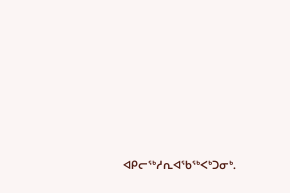ᐊᑭᓕᖅᓱᕆᐊᖃᖅᐸᒃᑐᓂᒃ.